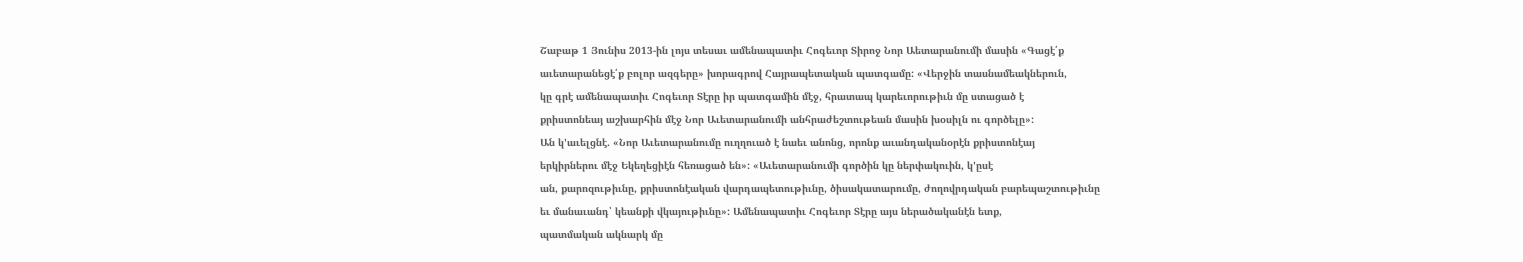Շաբաթ 1 Յունիս 2013-ին լոյս տեսաւ ամենապատիւ Հոգեւոր Տիրոջ Նոր Աետարանումի մասին «Գացէ՛ք
աւետարանեցէ՛ք բոլոր ազգերը» խորագրով Հայրապետական պատգամը: «Վերջին տասնամեակներուն,
կը գրէ ամենապատիւ Հոգեւոր Տէրը իր պատգամին մէջ, հրատապ կարեւորութիւն մը ստացած է
քրիստոնեայ աշխարհին մէջ Նոր Աւետարանումի անհրաժեշտութեան մասին խօսիլն ու գործելը»:
Ան կ'աւելցնէ. «Նոր Աւետարանումը ուղղուած է նաեւ անոնց, որոնք աւանդականօրէն քրիստոնէայ
երկիրներու մէջ Եկեղեցիէն հեռացած են»: «Աւետարանումի գործին կը ներփակուին, կ'ըսէ
ան, քարոզութիւնը, քրիստոնէական վարդապետութիւնը, ծիսակատարումը, ժողովրդական բարեպաշտութիւնը
եւ մանաւանդ՝ կեանքի վկայութիւնը»: Ամենապատիւ Հոգեւոր Տէրը այս ներածականէն ետք,
պատմական ակնարկ մը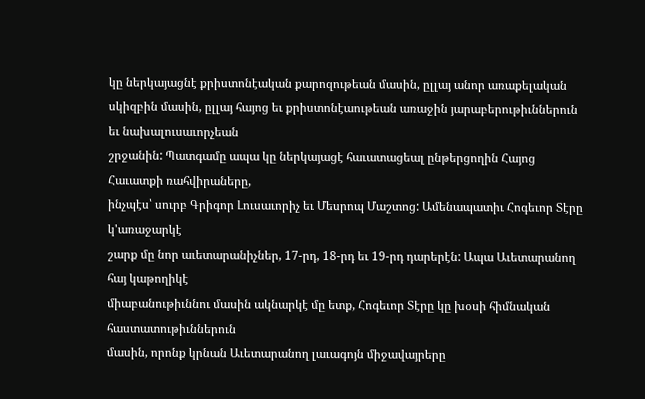կը ներկայացնէ քրիստոնէական քարոզութեան մասին, ըլլայ անոր առաքելական
սկիզբին մասին, ըլլայ հայոց եւ քրիստոնէաութեան առաջին յարաբերութիւններուն եւ նախալուսաւորչեան
շրջանին: Պատգամը ապա կը ներկայացէ հաւատացեալ ընթերցողին Հայոց Հաւատքի ռահվիրաները,
ինչպէս՝ սուրբ Գրիգոր Լուսաւորիչ եւ Մեսրոպ Մաշտոց: Ամենապատիւ Հոգեւոր Տէրը կ'առաջարկէ
շարք մը նոր աւետարանիչներ, 17-րդ, 18-րդ եւ 19-րդ դարերէն: Ապա Աւետարանող հայ կաթողիկէ
միաբանութիւննու մասին ակնարկէ մը ետք, Հոգեւոր Տէրը կը խօսի հիմնական հաստատութիւններուն
մասին, որոնք կրնան Աւետարանող լաւագոյն միջավայրերը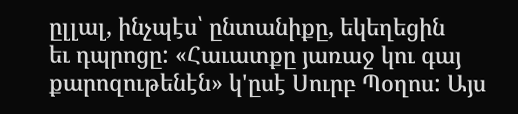ըլլալ, ինչպէս՝ ընտանիքը, եկեղեցին
եւ դպրոցը: «Հաւատքը յառաջ կու գայ քարոզութենէն» կ'ըսէ Սուրբ Պօղոս: Այս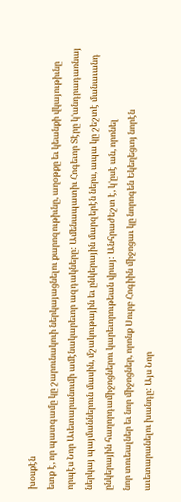խօսքէն
ետք է, որ պատգամը կը շարունակուի ներկայացնելու քարոզութիւնը, աղօթքը եւ կեանքի վկայութիւնը
որպէս Նոր Աւետարանումի ամէնակարեւոր ազդակները: Ամենապատիւ Հոգեւոր Տէրը կ'անդրադառնայ
ներկայ պայմաններուն մասին, մշակութային եւ ընկերային մարզերէն ներս, ապա կը շեշտէ մանաւանդ
ընկերային հաղորդամիջոցներու կարեւորութեան վրայ: Անհրաժեշտ է, կ'ըսէ ան, որոնել
նոր տուեալներ եւ նոր միջոցներ, որոնք Սուրբ Հոգիին միջոցաւ կը նորոգեն Եկեղեցւոյ նորէն
աւետարանելու խանդը: Այս Նոր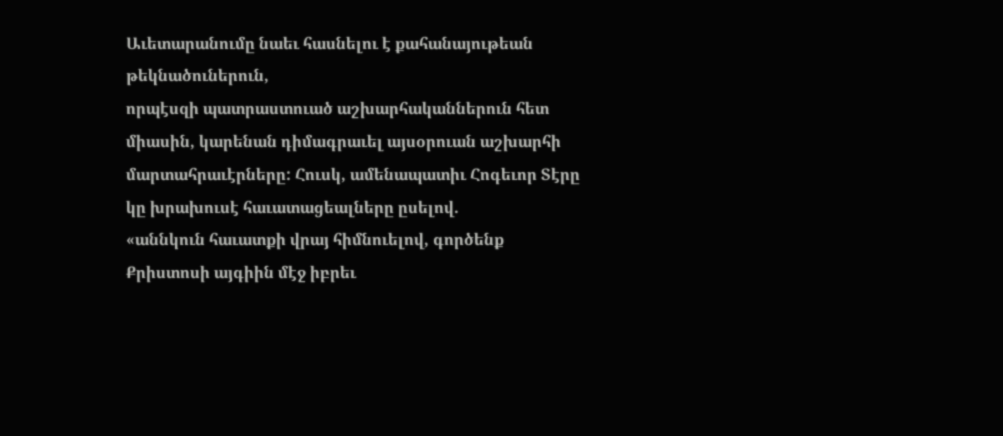Աւետարանումը նաեւ հասնելու է քահանայութեան թեկնածուներուն,
որպէսզի պատրաստուած աշխարհականներուն հետ միասին, կարենան դիմագրաւել այսօրուան աշխարհի
մարտահրաւէրները: Հուսկ, ամենապատիւ Հոգեւոր Տէրը կը խրախուսէ հաւատացեալները ըսելով.
«աննկուն հաւատքի վրայ հիմնուելով, գործենք Քրիստոսի այգիին մէջ իբրեւ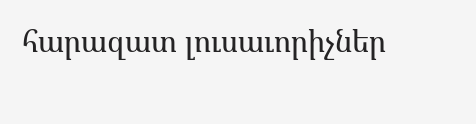հարազատ լուսաւորիչներ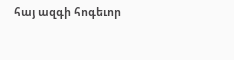հայ ազգի հոգեւոր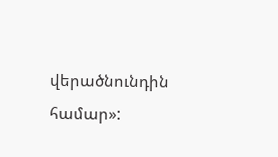վերածնունդին համար»: